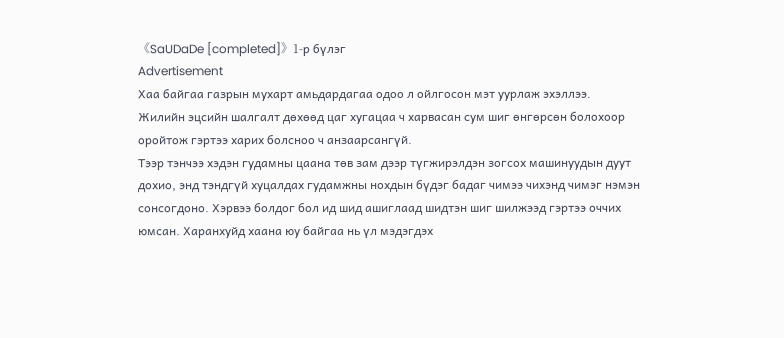《SaUDaDe [completed]》1-р бүлэг
Advertisement
Хаа байгаа газрын мухарт амьдардагаа одоо л ойлгосон мэт уурлаж эхэллээ. Жилийн эцсийн шалгалт дөхөөд цаг хугацаа ч харвасан сум шиг өнгөрсөн болохоор оройтож гэртээ харих болсноо ч анзаарсангүй.
Тээр тэнчээ хэдэн гудамны цаана төв зам дээр түгжирэлдэн зогсох машинуудын дуут дохио, энд тэндгүй хуцалдах гудамжны нохдын бүдэг бадаг чимээ чихэнд чимэг нэмэн сонсогдоно. Хэрвээ болдог бол ид шид ашиглаад шидтэн шиг шилжээд гэртээ оччих юмсан. Харанхуйд хаана юу байгаа нь үл мэдэгдэх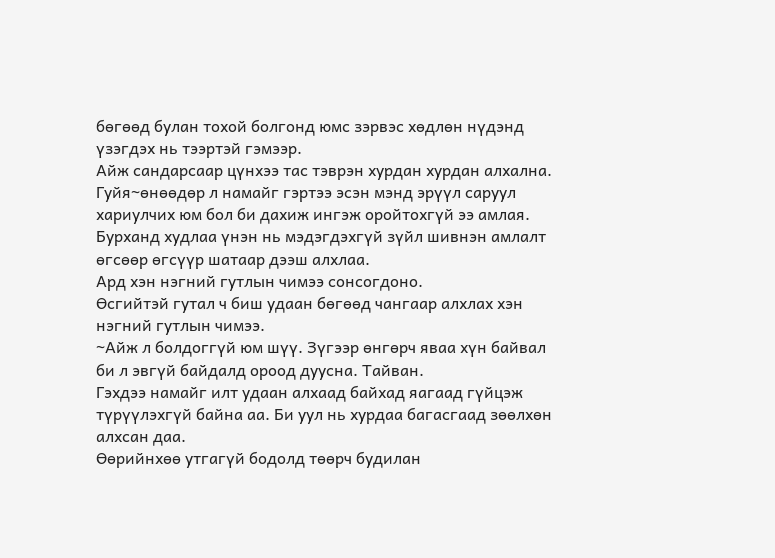бөгөөд булан тохой болгонд юмс зэрвэс хөдлөн нүдэнд үзэгдэх нь тээртэй гэмээр.
Айж сандарсаар цүнхээ тас тэврэн хурдан хурдан алхална.
Гуйя~өнөөдөр л намайг гэртээ эсэн мэнд эрүүл саруул хариулчих юм бол би дахиж ингэж оройтохгүй ээ амлая.
Бурханд худлаа үнэн нь мэдэгдэхгүй зүйл шивнэн амлалт өгсөөр өгсүүр шатаар дээш алхлаа.
Ард хэн нэгний гутлын чимээ сонсогдоно.
Өсгийтэй гутал ч биш удаан бөгөөд чангаар алхлах хэн нэгний гутлын чимээ.
~Айж л болдоггүй юм шүү. Зүгээр өнгөрч яваа хүн байвал би л эвгүй байдалд ороод дуусна. Тайван.
Гэхдээ намайг илт удаан алхаад байхад яагаад гүйцэж түрүүлэхгүй байна аа. Би уул нь хурдаа багасгаад зөөлхөн алхсан даа.
Өөрийнхөө утгагүй бодолд төөрч будилан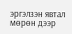эргэлзэн явтал мөрөн дээр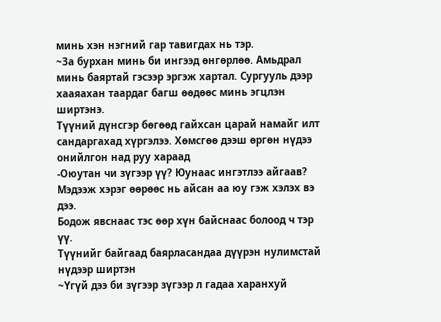минь хэн нэгний гар тавигдах нь тэр.
~За бурхан минь би ингээд өнгөрлөө. Амьдрал минь баяртай гэсээр эргэж хартал. Сургууль дээр хааяахан таардаг багш өөдөөс минь эгцлэн ширтэнэ.
Түүний дүнсгэр бөгөөд гайхсан царай намайг илт сандаргахад хүргэлээ. Хөмсгөө дээш өргөн нүдээ онийлгон над руу хараад
-Оюутан чи зүгээр үү? Юунаас ингэтлээ айгаав?
Мэдээж хэрэг өөрөөс нь айсан аа юу гэж хэлэх вэ дээ.
Бодож явснаас тэс өөр хүн байснаас болоод ч тэр үү.
Түүнийг байгаад баярласандаа дүүрэн нулимстай нүдээр ширтэн
~Үгүй дээ би зүгээр зүгээр л гадаа харанхуй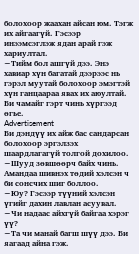болохоор жаахан айсан юм. Тэгж их айгаагүй. Гэсээр инээмсэглэж ядан арай гэж хариултал.
~Тийм бол ашгүй дээ. Энэ хавиар хүн багатай дээрээс нь гэрэл муутай болохоор эмэгтэй хүн ганцаараа явах их аюултай. Би чамайг гэрт чинь хүргээд өгье.
Advertisement
Би дэндүү их айж бас сандарсан болохоор эргэлзэх шаардлагагүй толгой дохилоо.
~Шууд зөвшөөрч байх чинь. Амандаа шивнэх төдий хэлсэн ч би сонсчих шиг боллоо.
~Юу? Гэсээр түүний хэлсэн үгийг дахин лавлан асуувал.
~Чи надаас айхгүй байгаа хэрэг үү?
~Та чи манай багш шүү дээ. Би яагаад айна гэж.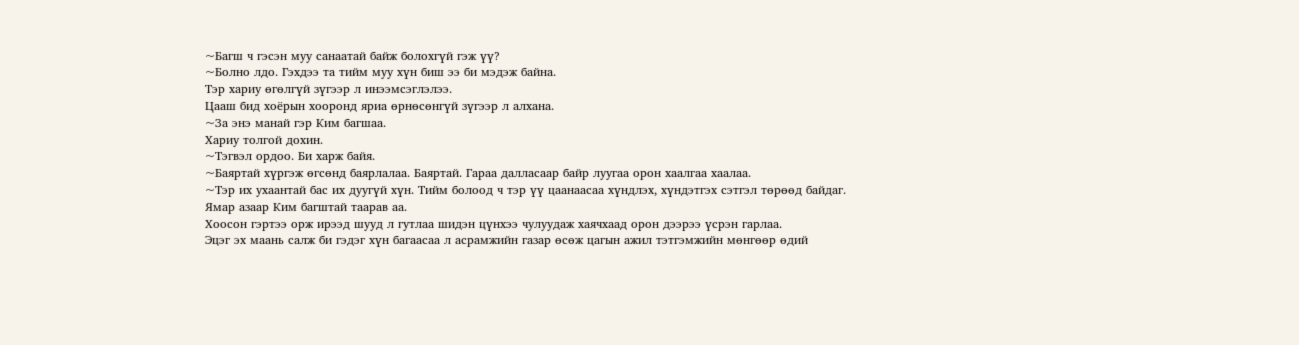~Багш ч гэсэн муу санаатай байж болохгүй гэж үү?
~Болно лдо. Гэхдээ та тийм муу хүн биш ээ би мэдэж байна.
Тэр хариу өгөлгүй зүгээр л инээмсэглэлээ.
Цааш бид хоёрын хооронд яриа өрнөсөнгүй зүгээр л алхана.
~За энэ манай гэр Ким багшаа.
Хариу толгой дохин.
~Тэгвэл ордоо. Би харж байя.
~Баяртай хүргэж өгсөнд баярлалаа. Баяртай. Гараа далласаар байр луугаа орон хаалгаа хаалаа.
~Тэр их ухаантай бас их дуугүй хүн. Тийм болоод ч тэр үү цаанаасаа хүндлэх, хүндэтгэх сэтгэл төрөөд байдаг.
Ямар азаар Ким багштай таарав аа.
Хоосон гэртээ орж ирээд шууд л гутлаа шидэн цүнхээ чулуудаж хаячхаад орон дээрээ үсрэн гарлаа.
Эцэг эх маань салж би гэдэг хүн багаасаа л асрамжийн газар өсөж цагын ажил тэтгэмжийн мөнгөөр өдий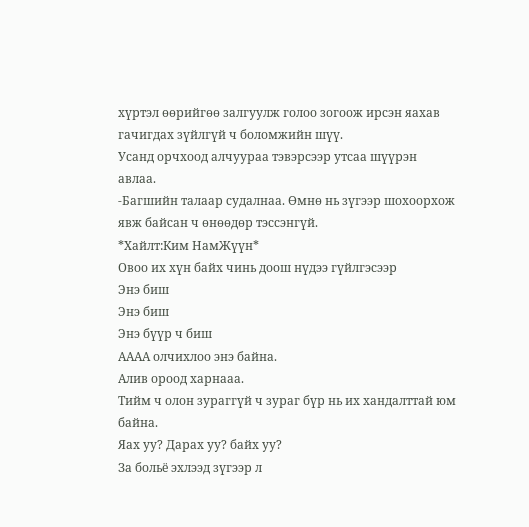хүртэл өөрийгөө залгуулж голоо зогоож ирсэн яахав гачигдах зүйлгүй ч боломжийн шүү.
Усанд орчхоод алчуураа тэвэрсээр утсаа шүүрэн авлаа.
-Багшийн талаар судалнаа. Өмнө нь зүгээр шохоорхож явж байсан ч өнөөдөр тэссэнгүй.
*Хайлт:Ким НамЖүүн*
Овоо их хүн байх чинь доош нүдээ гүйлгэсээр
Энэ биш
Энэ биш
Энэ бүүр ч биш
АААА олчихлоо энэ байна.
Алив ороод харнааа.
Тийм ч олон зураггүй ч зураг бүр нь их хандалттай юм байна.
Яах уу? Дарах уу? байх уу?
За больё эхлээд зүгээр л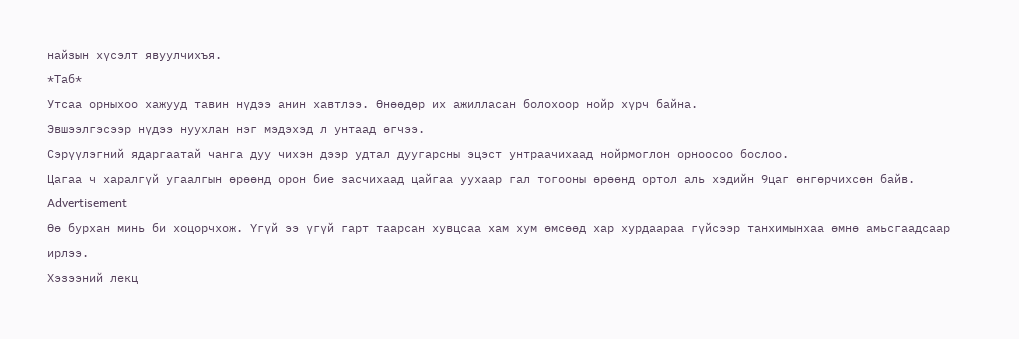найзын хүсэлт явуулчихъя.
*Таб*
Утсаа орныхоо хажууд тавин нүдээ анин хавтлээ. Өнөөдөр их ажилласан болохоор нойр хүрч байна.
Эвшээлгэсээр нүдээ нуухлан нэг мэдэхэд л унтаад өгчээ.
Сэрүүлэгний ядаргаатай чанга дуу чихэн дээр удтал дуугарсны эцэст унтраачихаад нойрмоглон орноосоо бослоо.
Цагаа ч харалгүй угаалгын өрөөнд орон бие засчихаад цайгаа уухаар гал тогооны өрөөнд ортол аль хэдийн 9цаг өнгөрчихсөн байв.
Advertisement
Өө бурхан минь би хоцорчхож. Үгүй ээ үгүй гарт таарсан хувцсаа хам хум өмсөөд хар хурдаараа гүйсээр танхимынхаа өмнө амьсгаадсаар ирлээ.
Хэзээний лекц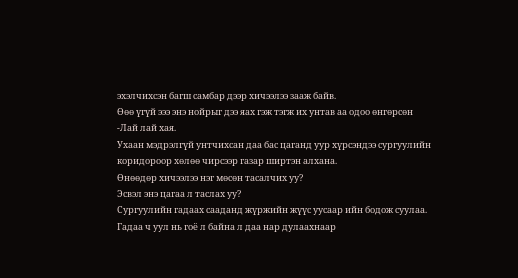эхэлчихсэн багш самбар дээр хичээлээ зааж байв.
Өөө үгүй эээ энэ нойрыг дээ яах гэж тэгж их унтав аа одоо өнгөрсөн
-Лай лай хая.
Ухаан мэдрэлгүй унтчихсан даа бас цаганд уур хүрсэндээ сургуулийн коридороор хөлөө чирсээр газар ширтэн алхана.
Өнөөдөр хичээлээ нэг мөсөн тасалчих уу?
Эсвэл энэ цагаа л таслах уу?
Сургуулийн гадаах сааданд жүржийн жүүс уусаар ийн бодож суулаа.
Гадаа ч уул нь гоё л байна л даа нар дулаахнаар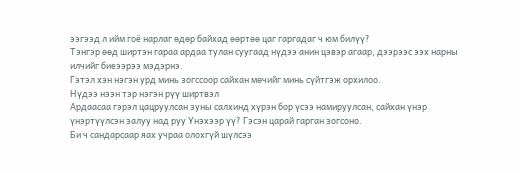ээгээд л ийм гоё нарлаг өдөр байхад өөртөө цаг гаргадаг ч юм билүү?
Тэнгэр өөд ширтэн гараа ардаа тулан суугаад нүдээ анин цэвэр агаар, дээрээс ээх нарны илчийг биеээрээ мэдэрнэ.
Гэтэл хэн нэгэн урд минь зогссоор сайхан мөчийг минь сүйтгэж орхилоо.
Нүдээ нээн тэр нэгэн рүү ширтвэл
Ардаасаа гэрэл цацруулсан зуны салхинд хүрэн бор үсээ намируулсан, сайхан үнэр үнэртүүлсэн залуу над руу Үнэхээр үү? Гэсэн царай гарган зогсоно.
Би ч сандарсаар яах учраа олохгүй шүлсээ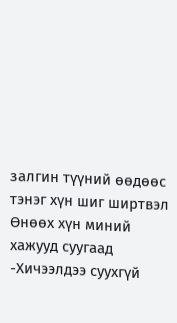залгин түүний өөдөөс тэнэг хүн шиг ширтвэл
Өнөөх хүн миний хажууд суугаад
-Хичээлдээ суухгүй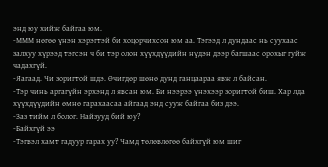энд юу хийж байгаа юм.
-МММ нөгөө үнэн хэрэгтэй би хоцорчихсон юм аа. Тэгээд л дундаас нь суухаас залхуу хүрээд тэгсэн ч би тэр олон хүүхдүүдийн нүдэн дээр багшаас орохыг гуйж чадахгүй.
-Яагаад. Чи зоригтой шдэ. Өчигдөр шөнө дунд ганцаараа явж л байсан.
-Тэр чинь аргагүйн эрхэнд л явсан юм. Би нээрээ үнэхээр зоригтой биш. Хар лда хүүхдүүдийн өмнө гарахаасаа айгаад энд сууж байгаа биз дээ.
-Заз тийм л болог. Найзууд бий юу?
-Байхгүй ээ
-Тэгвэл хамт гадуур гарах уу? Чамд төлөвлөгөө байхгүй юм шиг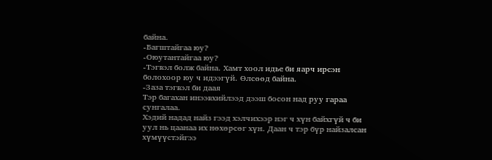байна.
-Багштайгаа юу?
-Оюутантайгаа юу?
-Тэгвэл болж байна. Хамт хоол идье би яарч ирсэн болохоор юу ч идээгүй. Өлсөөд байна.
-Заза тэгвэл би даая
Тэр багахан инээвхийлээд дээш босон над руу гараа сунгалаа.
Хэдий надад найз гээд хэлчихээр нэг ч хүн байхгүй ч би уул нь цаанаа их нөхөрсөг хүн. Даан ч тэр бүр найзалсан хүмүүстэйгээ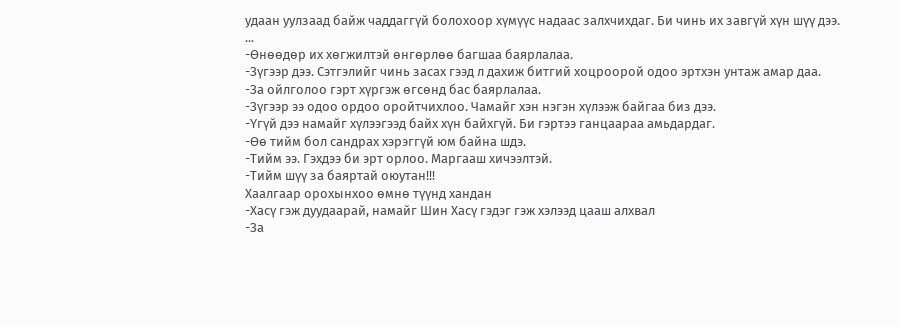удаан уулзаад байж чаддаггүй болохоор хүмүүс надаас залхчихдаг. Би чинь их завгүй хүн шүү дээ.
...
-Өнөөдөр их хөгжилтэй өнгөрлөө багшаа баярлалаа.
-Зүгээр дээ. Сэтгэлийг чинь засах гээд л дахиж битгий хоцроорой одоо эртхэн унтаж амар даа.
-За ойлголоо гэрт хүргэж өгсөнд бас баярлалаа.
-Зүгээр ээ одоо ордоо оройтчихлоо. Чамайг хэн нэгэн хүлээж байгаа биз дээ.
-Үгүй дээ намайг хүлээгээд байх хүн байхгүй. Би гэртээ ганцаараа амьдардаг.
-Өө тийм бол сандрах хэрэггүй юм байна шдэ.
-Тийм ээ. Гэхдээ би эрт орлоо. Маргааш хичээлтэй.
-Тийм шүү за баяртай оюутан!!!
Хаалгаар орохынхоо өмнө түүнд хандан
-Хасү гэж дуудаарай, намайг Шин Хасү гэдэг гэж хэлээд цааш алхвал
-За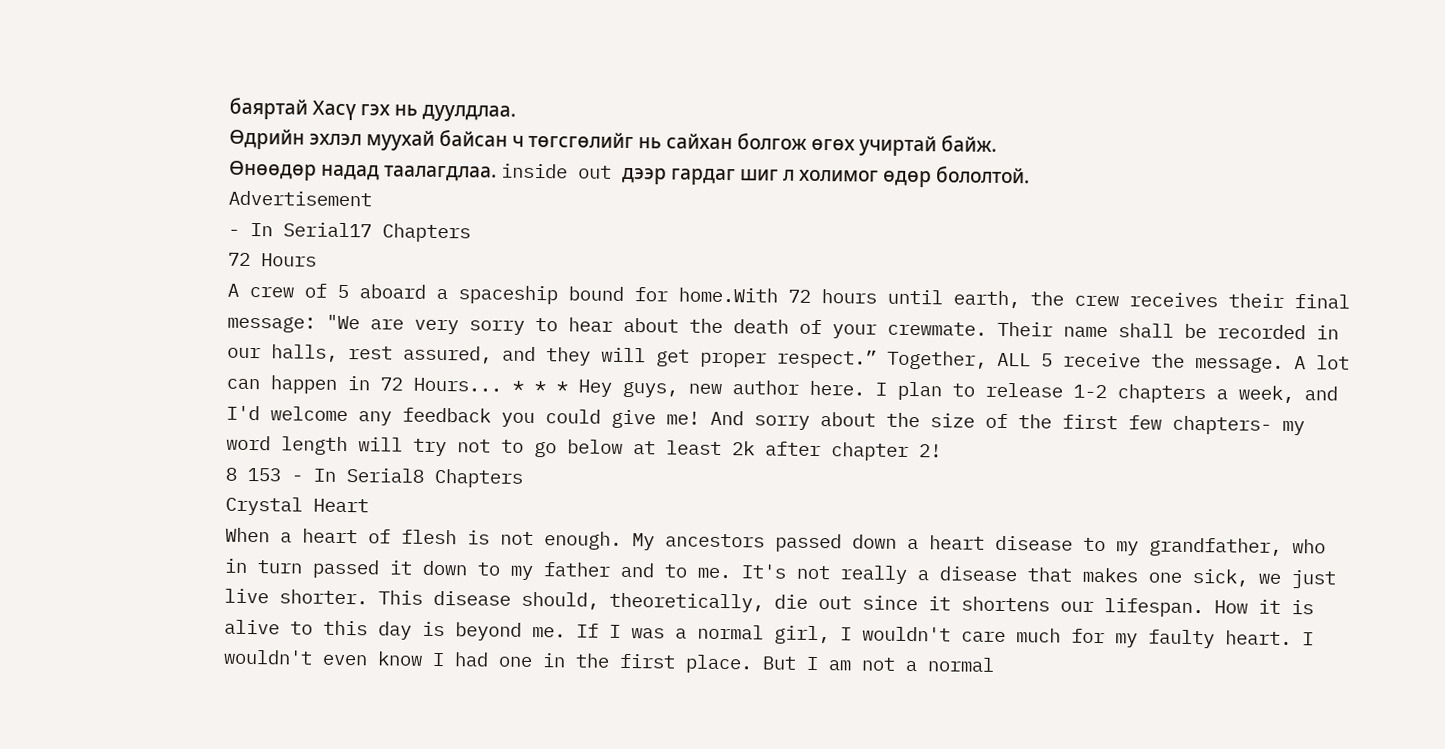баяртай Хасү гэх нь дуулдлаа.
Өдрийн эхлэл муухай байсан ч төгсгөлийг нь сайхан болгож өгөх учиртай байж.
Өнөөдөр надад таалагдлаа. inside out дээр гардаг шиг л холимог өдөр бололтой.
Advertisement
- In Serial17 Chapters
72 Hours
A crew of 5 aboard a spaceship bound for home.With 72 hours until earth, the crew receives their final message: "We are very sorry to hear about the death of your crewmate. Their name shall be recorded in our halls, rest assured, and they will get proper respect.” Together, ALL 5 receive the message. A lot can happen in 72 Hours... * * * Hey guys, new author here. I plan to release 1-2 chapters a week, and I'd welcome any feedback you could give me! And sorry about the size of the first few chapters- my word length will try not to go below at least 2k after chapter 2!
8 153 - In Serial8 Chapters
Crystal Heart
When a heart of flesh is not enough. My ancestors passed down a heart disease to my grandfather, who in turn passed it down to my father and to me. It's not really a disease that makes one sick, we just live shorter. This disease should, theoretically, die out since it shortens our lifespan. How it is alive to this day is beyond me. If I was a normal girl, I wouldn't care much for my faulty heart. I wouldn't even know I had one in the first place. But I am not a normal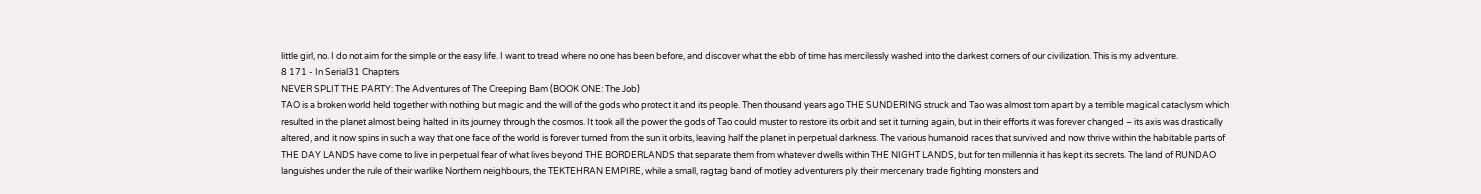little girl, no. I do not aim for the simple or the easy life. I want to tread where no one has been before, and discover what the ebb of time has mercilessly washed into the darkest corners of our civilization. This is my adventure.
8 171 - In Serial31 Chapters
NEVER SPLIT THE PARTY: The Adventures of The Creeping Bam (BOOK ONE: The Job)
TAO is a broken world held together with nothing but magic and the will of the gods who protect it and its people. Then thousand years ago THE SUNDERING struck and Tao was almost torn apart by a terrible magical cataclysm which resulted in the planet almost being halted in its journey through the cosmos. It took all the power the gods of Tao could muster to restore its orbit and set it turning again, but in their efforts it was forever changed – its axis was drastically altered, and it now spins in such a way that one face of the world is forever turned from the sun it orbits, leaving half the planet in perpetual darkness. The various humanoid races that survived and now thrive within the habitable parts of THE DAY LANDS have come to live in perpetual fear of what lives beyond THE BORDERLANDS that separate them from whatever dwells within THE NIGHT LANDS, but for ten millennia it has kept its secrets. The land of RUNDAO languishes under the rule of their warlike Northern neighbours, the TEKTEHRAN EMPIRE, while a small, ragtag band of motley adventurers ply their mercenary trade fighting monsters and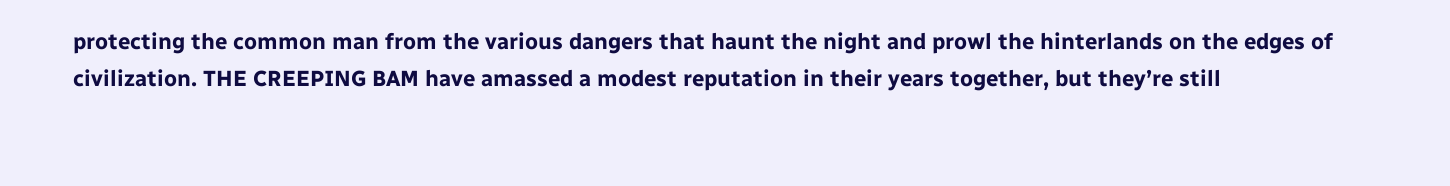protecting the common man from the various dangers that haunt the night and prowl the hinterlands on the edges of civilization. THE CREEPING BAM have amassed a modest reputation in their years together, but they’re still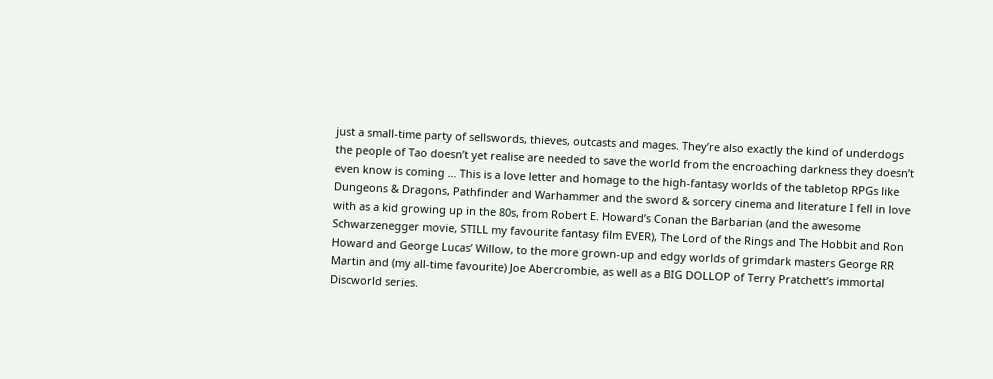just a small-time party of sellswords, thieves, outcasts and mages. They’re also exactly the kind of underdogs the people of Tao doesn’t yet realise are needed to save the world from the encroaching darkness they doesn’t even know is coming … This is a love letter and homage to the high-fantasy worlds of the tabletop RPGs like Dungeons & Dragons, Pathfinder and Warhammer and the sword & sorcery cinema and literature I fell in love with as a kid growing up in the 80s, from Robert E. Howard’s Conan the Barbarian (and the awesome Schwarzenegger movie, STILL my favourite fantasy film EVER), The Lord of the Rings and The Hobbit and Ron Howard and George Lucas’ Willow, to the more grown-up and edgy worlds of grimdark masters George RR Martin and (my all-time favourite) Joe Abercrombie, as well as a BIG DOLLOP of Terry Pratchett’s immortal Discworld series.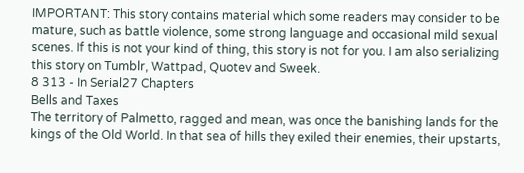IMPORTANT: This story contains material which some readers may consider to be mature, such as battle violence, some strong language and occasional mild sexual scenes. If this is not your kind of thing, this story is not for you. I am also serializing this story on Tumblr, Wattpad, Quotev and Sweek.
8 313 - In Serial27 Chapters
Bells and Taxes
The territory of Palmetto, ragged and mean, was once the banishing lands for the kings of the Old World. In that sea of hills they exiled their enemies, their upstarts,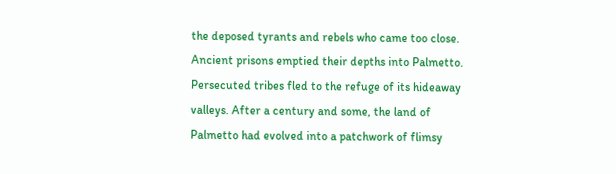the deposed tyrants and rebels who came too close. Ancient prisons emptied their depths into Palmetto. Persecuted tribes fled to the refuge of its hideaway valleys. After a century and some, the land of Palmetto had evolved into a patchwork of flimsy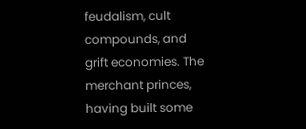feudalism, cult compounds, and grift economies. The merchant princes, having built some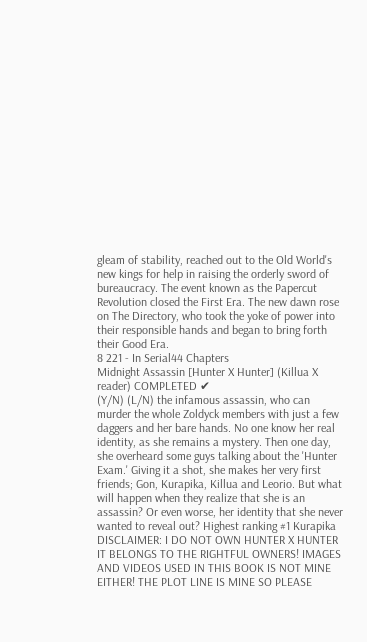gleam of stability, reached out to the Old World's new kings for help in raising the orderly sword of bureaucracy. The event known as the Papercut Revolution closed the First Era. The new dawn rose on The Directory, who took the yoke of power into their responsible hands and began to bring forth their Good Era.
8 221 - In Serial44 Chapters
Midnight Assassin [Hunter X Hunter] (Killua X reader) COMPLETED ✔
(Y/N) (L/N) the infamous assassin, who can murder the whole Zoldyck members with just a few daggers and her bare hands. No one know her real identity, as she remains a mystery. Then one day, she overheard some guys talking about the 'Hunter Exam.' Giving it a shot, she makes her very first friends; Gon, Kurapika, Killua and Leorio. But what will happen when they realize that she is an assassin? Or even worse, her identity that she never wanted to reveal out? Highest ranking #1 Kurapika DISCLAIMER: I DO NOT OWN HUNTER X HUNTER IT BELONGS TO THE RIGHTFUL OWNERS! IMAGES AND VIDEOS USED IN THIS BOOK IS NOT MINE EITHER! THE PLOT LINE IS MINE SO PLEASE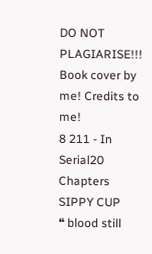DO NOT PLAGIARISE!!! Book cover by me! Credits to me!
8 211 - In Serial20 Chapters
SIPPY CUP
❝ blood still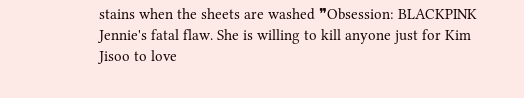stains when the sheets are washed ❞Obsession: BLACKPINK Jennie's fatal flaw. She is willing to kill anyone just for Kim Jisoo to love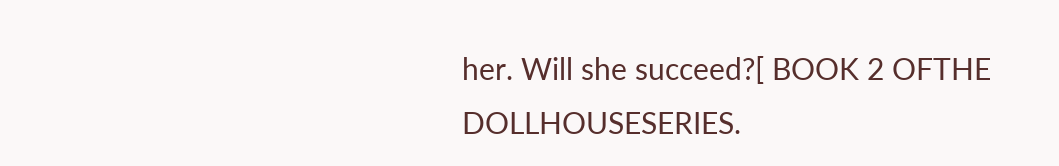her. Will she succeed?[ BOOK 2 OFTHE DOLLHOUSESERIES.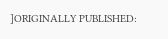]ORIGINALLY PUBLISHED: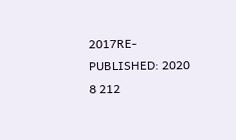2017RE-PUBLISHED: 2020
8 212